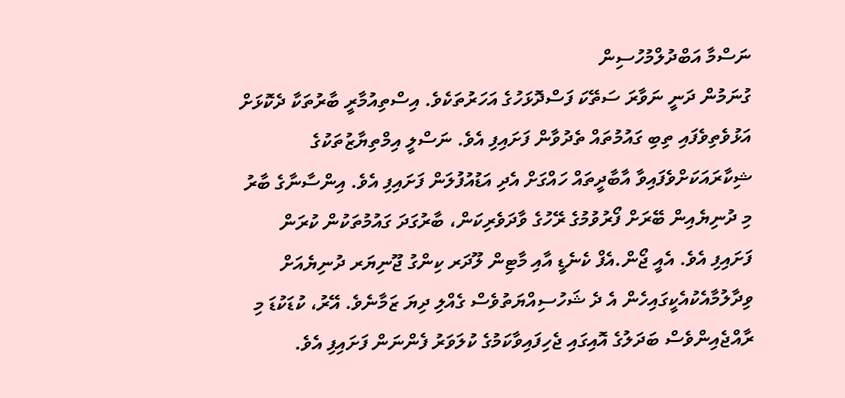ނަސްމާ އަބްދުލްމުހުސިން
ގުނަމުން ދަނީ ނަވާރަ ސަތޭކަ ފަސްދޮޅަހުގެ އަހަރުތަކެވެ. އިސްތިއުމާރީ ބާރުތަކާ ދެކޮޅަށް އަޅުވެތިވެފައި ތިބި ގައުމުތައް ތެދުވާން ފަށައިފި އެވެ. ނަސްލީ އިމްތިޔާޒުތަކުގެ ޝިކާރައަކަށްވެފައިވާ އާބާދީތައް ހައްގަށް އެދި އަޑުއުފުލަން ފަށައިފި އެވެ. އިންސާނާގެ ބާރު މި ދުނިޔެއިން ބޭރަށް ފޯރުވުމުގެ ރޭހުގެ ވާދަވެރިކަން، ބާރުގަދަ ގައުމުތަކުން ކުރަން ފަށައިފި އެވެ. އެއީ ޖޯން.އެފް ކެނެޑީ އާއި މާޓިން ލޫދަރ ކިންގު ޖޫނިޔަރ ދުނިޔެއަށް ވިދާލުމާއެކުއެކީގައިހެން އެ ދެ ޝަހުސިއްޔަތުވެސް ގެއްލި ދިޔަ ޒަމާނެވެ. އޭރު، ކުޑަކުޑަ މި ރާއްޖެއިންވެސް ބަދަލުގެ އޮއިގައި ޖެހިފައިވާކަމުގެ ކުލަވަރު ފެންނަން ފަށައިފި އެވެ.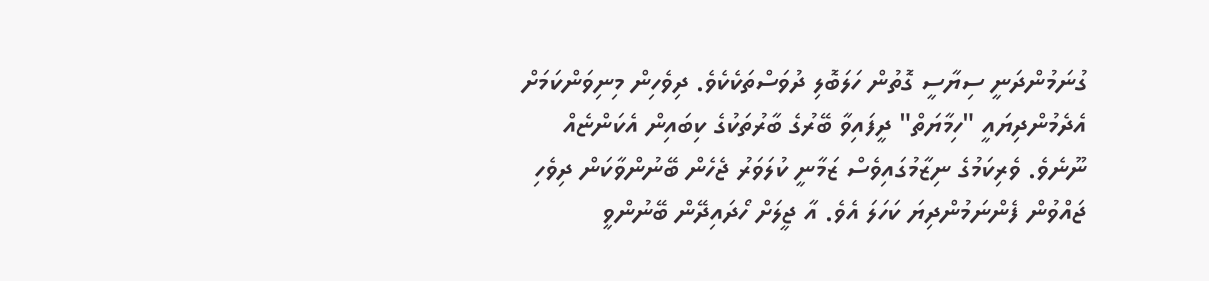ގުނަމުންދަނީ ސިޔާސީ ގޮތުން ހަލަބޮލި ދުވަސްތަކެކެވެ. ދިވެހިން މިނިވަންކަމަށް އެދެމުންދިޔައީ "ހިމާޔަތް" ދީފައިވާ ބޭރުގެ ބާރުތަކުގެ ކިބައިން އެކަންޏެއް ނޫނެވެ. ވެރިކަމުގެ ނިޒާމުގައިވެސް ޒަމާނީ ކުލަވަރު ޖެހެން ބޭނުންވާކަން ދިވެހި ޖައްވުން ފެންނަމުންދިޔަ ކަހަލަ އެވެ. އާ ޖީލަށް ހޯދައިދޭން ބޭނުންވީ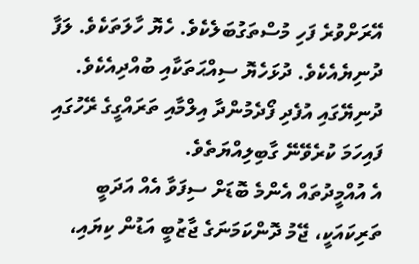އޭރަށްވުރެ ފަހި މުސްތަގުބަލެކެވެ. ހެޔޮ ހާލަތަކެވެ. ލަފާ ދުނިޔެއެކެވެ. ދުޅަހެޔޮ ސިއްޙަތަކާއި ބުއްދިއެކެވެ. ދުނިޔޭގައި އުފެދި ފޯދެމުންދާ އިލްމާއި ތަރައްގީގެ ރޭހުގައި ފައިހަމަ ކުރެވޭނޭ ގާބިލިއްޔަތެވެ.
އެ އުއްމީދުތައް އެންމެ ބޮޑަށް ސިފަވާ އެއް އަދަބީ ތަރިކައަކީ، ޖޭމު ދޮންކަމަނަގެ ޖާޒުބީ އަޑުން ކިޔައި،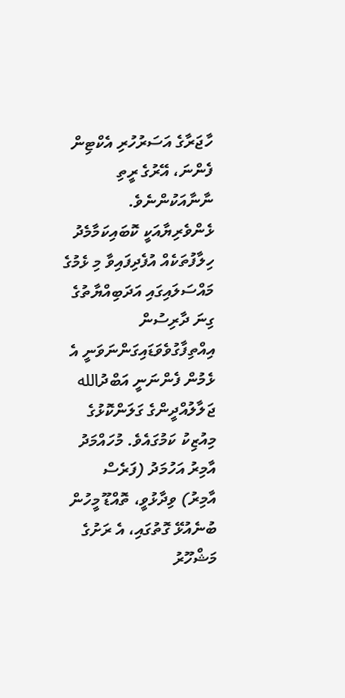ހާޖަރާގެ އަސަރުހުރި އެކްޓިން ފެންނަ، އޭރުގެ ރީތި ނާނާއަކުންނެވެ. ޅެންވެރިޔާއަކީ ކޮބައިކަމާމެދު ހިލާފުތަކެއް އުފެދިފައިވާ މި ޅެމުގެ މައްސަލައިގައި އަދަބިއްޔާތުގެ ގިނަ ދާރިސުން އިއްތިފާގުވެވަޑައިގަންނަވަނީ އެ ޅެމުން ފެންނަނީ އަބްދުالله ޖަލާލުއްދީންގެ ގަލަންކޮޅުގެ މިއުޒިކު ކަމުގައެވެ. މުހައްމަދު އާމިރު އަހުމަދު (ފަރެސް އާމިރު) ވިދާޅުވީ، ތޮއްޑޫ މީހުން ބުނެއުޅޭ ގޮތުގައި، އެ ރަށުގެ މަޝްހޫރު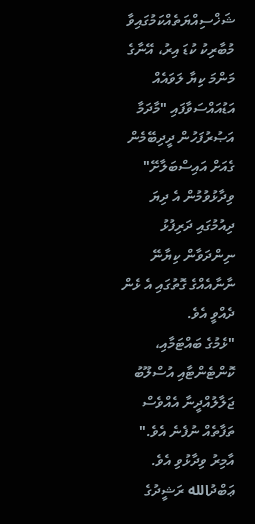ޝަޚްސިއްޔަތެއްކަމުގައިވާ މުބާރިކު ކުޑަ އިރު، އޭނާގެ މަންމަ ކިޔާ ލަވައެއް އަޑުއައްސަވާފައި "މާދަމާ އަޞުރުފަހުން ދީދިބޭމެން ގެއަށް އައިސްބަލާށޭ" ވިދާޅުވުމުން އެ ދިޔަ ދިއުމުގައި ދަރިފުޅު ނިންދަވާން ކިޔާނޭ ނާނާއެއްގެ ގޮތުގައި އެ ޅެން ދެއްވީ އެވެ.
"ޅެމުގެ ބައްޓަމާއި، ކޮންޓެންޓާއި އުސްލޫބު ޖަލާލުއްދީނާ އެއްވެސް ތަފާތެއް ނުފެނެ އެވެ." އާމިރު ވިދާޅުވި އެވެ. ޢަބްދުالله ރަޝީދުގެ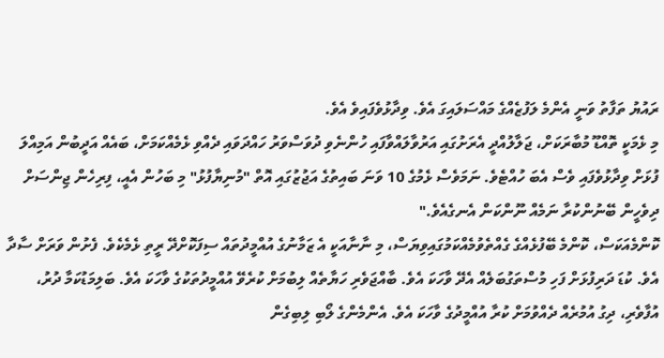ރައުޔު ތަފާތު ވަނީ އެންމެ ލަފުޒެއްގެ މައްސަލައިގަ އެވެ. ވިދާޅުވެފައިވެ އެވެ.
މި ޅެމަކީ ތޮއްޑޫ މުބާރަކަށް، ޖަލާލުއްދީ އެރަށުގައި އަރުވާލައްވާފައި ހުންނެވި ދުވަސްވަރު ހައްދަވައި ދެއްވި ޅެމެއްކަމަށް، ބައެއް އަދީބުން އަމިއްލަ ފުޅަށް ވިދާޅުވެފައި ވެސް އެބަ ހުއްޓެވެ. ނަމަވެސް ޅެމުގެ 10 ވަނަ ބައިތުގެ އަޖުޒުގައި އޮތް "މުނިޔާފުޅު" މި ބަހުން އެއީ، ފިރިހެން ޖިންސަށް ދިވެހީން ބޭނުންކުރާ ނަމެއް ނޫންކަން އެނގެއެވެ."
ކޮންމެއަކަސް، ކޮންމެ ބޭފުޅެއްގެ ގެއްތެވުމެއްކަމުގައިވިޔަސް، މި ނާނާއަކީ އެ ޒަމާނުގެ އުއްމީދުތައް ސިފަކޮށްދޭ ރީތި ޅެމެކެވެ. ފެށުން ވަރަށް ސާދާ އެވެ. ކުޑަ ދަރިފުޅަށް ފަހި މުސްތަގުބަލެއް އެދޭ ވާހަކަ އެވެ. ބާއްޖަވެރި ހަޔާތެއް ލިބުމަށް ކުރެވޭ އުއްމީދުތަކުގެ ވާހަކަ އެވެ. ބަލިމަޑުކަމާ ދުރު، އުފާވެރި، ދިގު އުމުރެއް ދެއްވުމަށް ކުރާ އުއްމީދުގެ ވާހަކަ އެވެ. އެންމެންގެ ލޯބި ލިބިގެން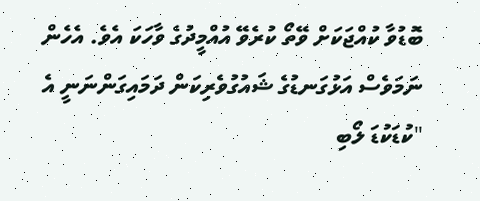ބޮޑުވާ ކުއްޖަކަށް ވޭތޯ ކުރެވޭ އުއްމީދުގެ ވާހަކަ އެވެ. އެހެން ނަމަވެސް އަޅުގަނޑުގެ ޝައުގުވެރިކަން ދަމައިގަންނަނީ އެ "ކުޑަކުޑަ ލޯބި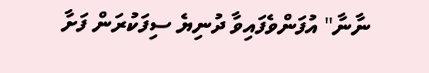ނާނާ" އުފަންވެފައިވާ ދުނިޔެ ސިފަކުރަން ފަށާ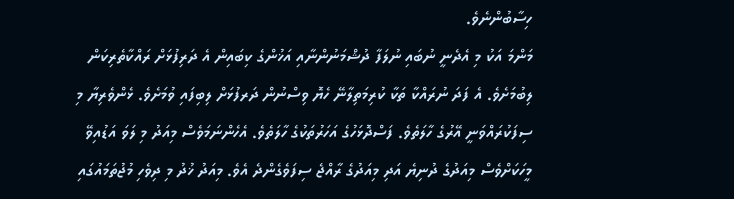ހިސާބުންނެވެ.
މަންމަ އަކު މި އެދެނީ ނުބައި ނުލަފާ ދުޝްމަނުންނާއި އަޚުންގެ ކިބައިން އެ ދަރިފުޅަށް ރައްކާތެރިކަން ލިބުމަށެވެ. އެ ފަދަ ނުރައްކާ ތަކާ ކުރިމަތިލާނޭ ހެޔޮ ވިސްނުން ދަރފުޅަށް ލިބިފައި ވުމަށެވެ. ޅެންވެރިޔާ މި ސިފަކުރައްވަނީ އޭރުގެ ހާލަތެވެ. ފަސްދޮޅަހުގެ އަހަރުތަކުގެ ހާލަތެވެ. އެހެންނަމަވެސް މިއަދު މި ލަވަ އަޑުއިވޭ މީހަކަށްވެސް މިއަދުގެ ދުނިޔެ އަދި މިއަދުގެ ރާއްޖެ ސިފަވެގެންދެ އެވެ. މިއަދު ޚުދު މި ދިވެހި މުޖުތަމައުގައި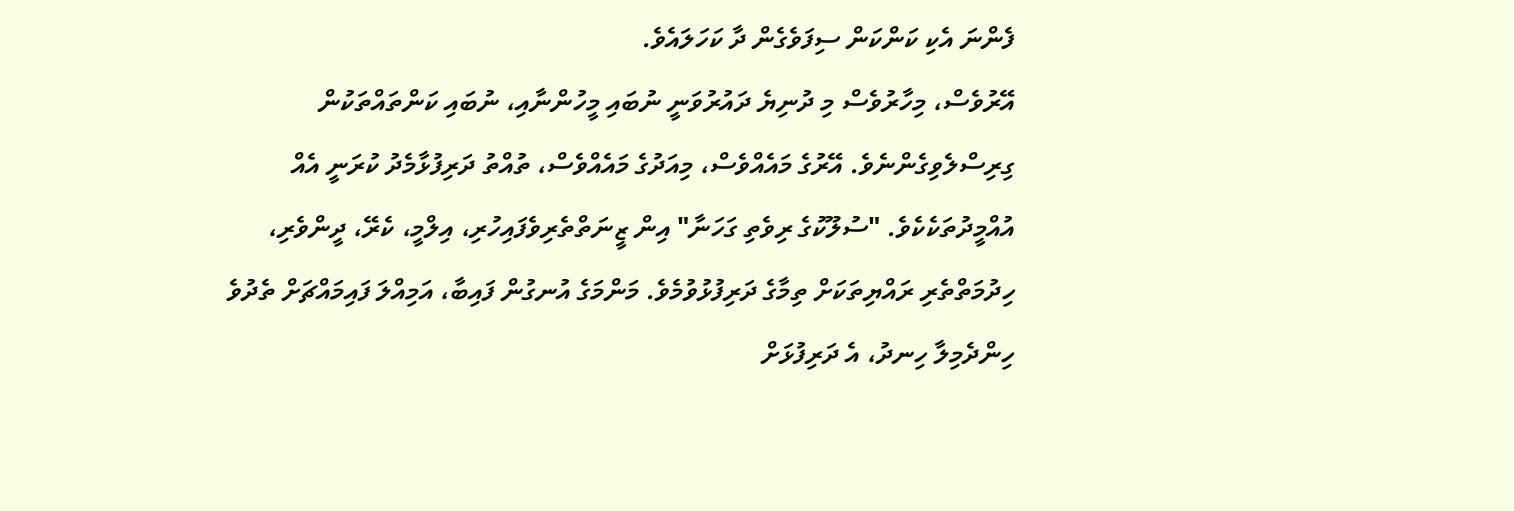ފެންނަ އެކި ކަންކަން ސިފަވެގެން ދާ ކަހަލައެވެ.
އޭރުވެސް، މިހާރުވެސް މި ދުނިޔެ ދައުރުވަނީ ނުބައި މީހުންނާއި، ނުބައި ކަންތައްތަކުން ގިރިސްލެވިގެންނެވެ. އޭރުގެ މައެއްވެސް، މިއަދުގެ މައެއްވެސް، ތުއްތު ދަރިފުޅާމެދު ކުރަނީ އެއް އުއްމީދުތަކެކެވެ. "ސުލޫކުގެ ރިވެތި ގަހަނާ" އިން ޒީނަތްތެރިވެފައިހުރި، އިލްމީ، ކެރޭ، ދީންވެރި، ހިދުމަތްތެރި ރައްޔިތަކަށް ތިމާގެ ދަރިފުޅުވުމެވެ. މަންމަގެ އުނގުން ފައިބާ، އަމިއްލަ ފައިމައްޗަށް ތެދުވެ ހިންދެމިލާ ހިނދު، އެ ދަރިފުޅަށް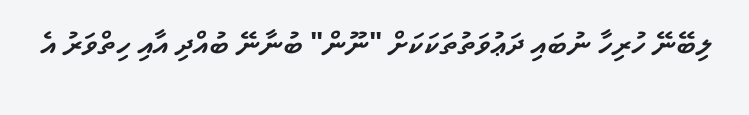ލިބޭނޭ ހުރިހާ ނުބައި ދަޢުވަތުތަކަކަށް "ނޫން" ބުނާނޭ ބުއްދި އާއި ހިތްވަރު އެ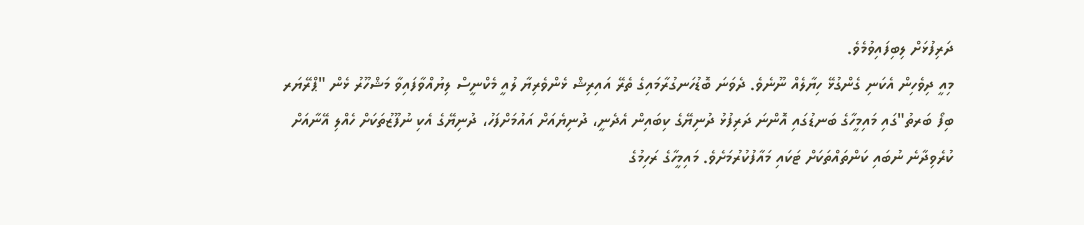ދަރިފުޅަށް ލިބިފައިވުމެވެ.
މިއީ ދިވެހިން އެކަނި ގެންގުޅޭ ހިޔާލެއް ނޫނެވެ. ދެވަނަ ބޮޑުހަނގުރާމައިގެ ތެރޭ އައިރިޝް ޅެންވެރިޔާ ލުއީ މެކްނީސް ލިޔުއްވާފައިވާ މަޝްހޫރު ޅެން "ޕްރޭޔަރ ބިފޯ ބަރތު"ގައި މައިމީހާގެ ބަނޑުގައި އޮންނަ ދަރިފުޅު ދުނިޔޭގެ ކިބައިން އެދެނީ، ދުނިޔެއަށް އައުމަށްފަހު، ދުނިޔޭގެ އެކި ނުފޫޒުތަކަށް ހެއްލި އޭނާއަށް ކުރެވިދާނެ ނުބައި ކަންތައްތަކަށް ޓަކައި މައާފުކުރުމަށެވެ. މައިމީހާގެ ރަހިމުގެ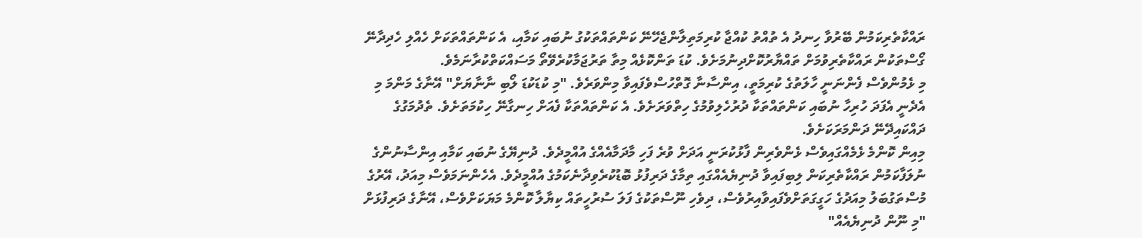ރައްކާތެރިކަމުން ބޭރުވާ ހިނދު އެ ތުއްތު ކުއްޖާ ކުރިމަތިލާންޖެހޭނޭ ކަންތައްތަކުގު ނުބައި ކަމާއި، އެ ކަންތައްތަކަށް ހެއްލި ހެދިދާނޭ ގޯސްތަކުން ރައްކާތެރިވުމަށް ތައްޔާރުކޮށްދިނުމަށެވެ. ކުޑަ ތަންކޮޅެއް މިތާ ތަރުޖަމާކުރެވޭތޯ މަސައްކަތްކުރާނަމެވެ.
މި ޅެމުންވެސް ފެންނަނީ ހާލަތުގެ ކުރިމަތީ، އިންސާނާ ގޮތްހުސްވެފައިވާ މިންވަރެވެ. "މި ކުޑަކުޑަ ލޯބި ނާނާޔަށް" އޭނާގެ މަންމަ މި އެދެނީ އެފަދަ ހުރިހާ ނުބައި ކަންތައްތަކާ ދުރުހެލިވުމުގެ ހިތްވަރަށެވެ. އެ ކަންތައްތަކާ ފެއަށް ހިނގާނޭ ހިކުމަތަށެވެ. ތެދުމަގުގެ ދައްކައިދޭނޭ ދަންމަރަކަށެވެ.
މިއިން ކޮންމެ ޅެމެއްގައިވެސް ޅެންވެރިން ފާޅުކުރަނީ އަދަށް ވުރެ ފަހި މާދަމާއެއްގެ އުއްމީދެވެ. ދުނިޔޭގެ ނުބައި ކަމާއި އިންސާނުންގެ ނުލަފާކަމުން ރައްކާތެރިކަން ލިބިފައިވާ ދުނިޔެއެއްގައި ތިމާގެ ދަރިފުޅު ބޮޑުކުރެވިދާނެކަމުގެ އުއްމީދެވެ. އެހެންނަމަވެސް މިއަދު، އޭރުގެ މުސްތަގުބަލު މިއަދުގެ ހަގީގަތަށްވެފައިވާއިރުވެސް، ދިވެހި ނޫސްތަކުގެ ފަލަ ސުރުހީތައް ކިޔާލާ ކޮންމެ މަޔަކަށްވެސް، އޭނާގެ ދަރިފުޅަށް "މި ނޫން ދުނިޔެއެއް"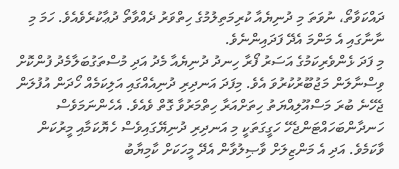ދައްކަވާތޯ، ނުވަތަ މި ދުނިޔެއާ ކުރިމަތިލުމުގެ ހިތްވަރު ދެއްވާތޯ ދުޢާކުރެވެއެވެ. ހަމަ މި ނާނާގައި އެ މަންމަ އެދޭ ފަދައިންނެވެ.
މި ފަދަ ޅެންވެރިކަމުގެ އަސަރު ފޯރާ ހިނދު ދުނިޔެއާ މެދު އަދި މުސްތަގުބަލާމެދު ފުންކޮށް ވިސްނާލަން މަޖުބޫރުކުރުވަ އެވެ. މިފަދަ އަނދިރި ދުނިއެއްގައި އަލިކަމެއް ހޯދަން އުފުލަން ޖެހޭނެ ބުރަ މަސްއޫލިއްޔަތު ހިތަށްއަރާ ހިތްމަރުވާ ގޮތް ވެއެވެ. އެހެންނަމަވެސް ހަނދާންބަހައްޓަންޖެހޭ ހަގީގަތަކީ މި އަނދިރި ދުނިޔޭގައިވެސް ހެޔޮކަމާއި މީރުކަން ވާކަމެވެ. އަދި އެ މަންޒިލަށް ވާޞިލުވާން އެދޭ މީހަކަށް ކާމިޔާބު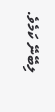ލިބޭނޭ ކަމެވެ.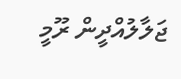ޖަލާލުއްދީން ރޫމީ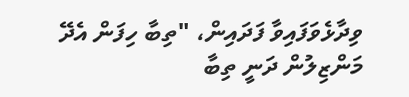ވިދާޅެވަފައިވާ ފަދައިން، "ތިބާ ހިފަން އެދޭ މަންޒިލުން ދަނީ ތިބާ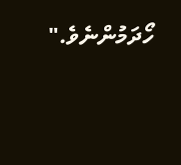ހޯދަމުންނެވެ."